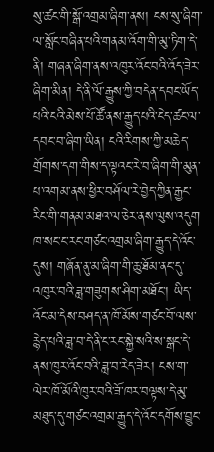སུ་ཚང་གི་སྒོ་འགྲམ་ཞིག་ནས། ངས་སུ་ཞིག་ལ་སློང་བཞིན་པའི་གནམ་འོག་གི་མུ་ཏིག་དེ་ནི། གཞན་ཞིག་ནས་འཁུར་འོང་བའི་འོད་ཟེར་ཞིག་མིན། དེ་ནི་ལོ་རྒྱུས་ཀྱི་བདེན་དབང་ཡོད་པའི་ངའི་མེས་པོ་ཚོ་ནས་རྒྱུད་པའི་ངེད་ཚང་ལ་དབང་བ་ཞིག་ཡིན། ངའི་རིགས་ཀྱི་མཆེད་གྲོགས་དག་གིས་ད་ལྟའང་རེ་བ་ཞིག་གི་མུན་པ་འགམ་ནས་ཕྱིར་བཤོལ་རེ་བྱེད་ཀྱིན་རྒྱང་རིང་གི་གནམ་མཐའ་ལ་ཅེར་ནས་ལུས་འདུག
ཁ་སང་ང་རང་གཙང་འགྲམ་ཞིག་རྒྱུད་དེ་འོང་དུས། གཞོན་ནུ་མ་ཞིག་གི་ཆུ་ཐོམ་ནང་དུ་འཁུར་བའི་ཟླ་གཟུགས་ཤིག་མཐོང་། ཡིད་འོང་མ་དེས་བཤད་ན་ཁོ་མོས་གཙང་བོ་ལས་རྙེད་པའི་ཟླ་བ་དེ་ནི་ང་རང་སྐྱེ་སའི་ས་སྒང་དེ་ནས་ཁུར་འོང་བའི་ཟླ་བ་རེད་ཟེར། ངས་ག་ལེར་ཁོ་མོའི་ཁུར་བའི་ཟོ་ཁར་བལྟས་དེ་མུ་མཐུད་དུ་གཙང་འགྲམ་རྒྱུད་དེ་འོང་དགོས་བྱུང་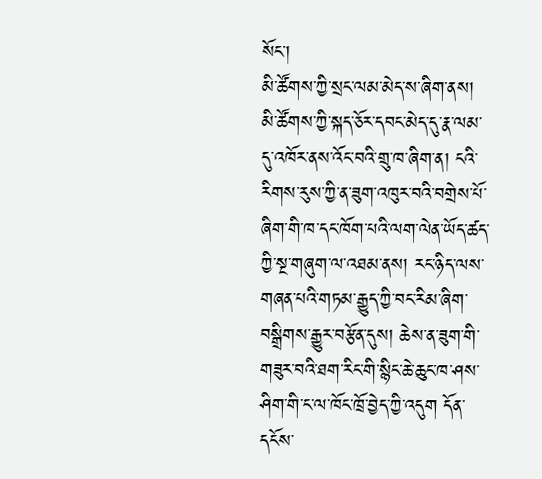སོང་།
མི་ཚོགས་ཀྱི་སྲང་ལམ་མེད་ས་ཞིག་ནས། མི་ཚོགས་ཀྱི་སྐད་ཅོར་དབང་མེད་དུ་རྣ་ལམ་དུ་འཁོར་ནས་འོང་བའི་གྲུ་ཁ་ཞིག་ན། ངའི་རིགས་རུས་ཀྱི་ན་ཟུག་འཁུར་བའི་བགྲེས་པོ་ཞིག་གི་ཁ་དང་ཁོག་པའི་ལག་ལེན་ཡོད་ཚད་ཀྱི་སྔ་གཞུག་ལ་འཐམ་ནས། རང་ཉིད་ལས་གཞན་པའི་གཏམ་རྒྱུད་ཀྱི་བང་རིམ་ཞིག་བསྒྲིགས་རྒྱུར་བརྩོན་དུས། ཆེས་ན་ཟུག་གི་གཟུར་བའི་ཐག་རིང་གི་སྙིང་ཆེ་ཆུང་ཁ་ཤས་ཤིག་གི་ང་ལ་ཁོང་ཁྲོ་བྱེད་ཀྱི་འདུག དོན་དངོས་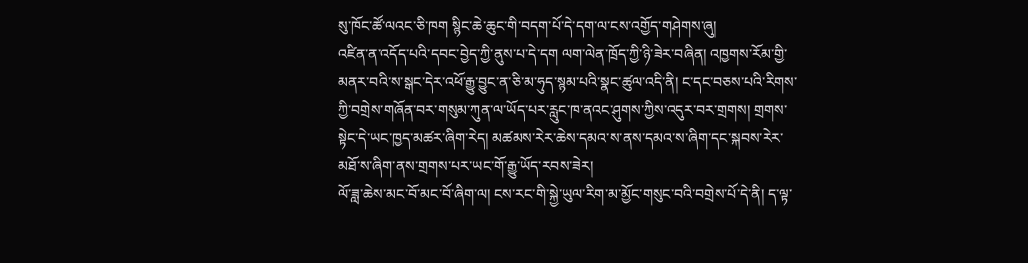སུ་ཁོང་ཚོ་ལའང་ཅི་ཁག སྙིང་ཆེ་ཆུང་གི་བདག་པོ་དེ་དག་ལ་ངས་འགྱོད་གཤེགས་ཞུ།
འཛིན་ན་འདོད་པའི་དབང་བྱེད་ཀྱི་ནུས་པ་དེ་དག ལག་ལེན་ཁྲོད་ཀྱི་ཉི་ཟེར་བཞིན། འཁྱགས་རོམ་གྱི་མནར་བའི་ས་སྒང་དེར་འཕོ་རྒྱུ་བྱུང་ན་ཅི་མ་ཧུད་སྙམ་པའི་སྣང་ཚུལ་འདི་ནི། ང་དང་བཅས་པའི་རིགས་ཀྱི་བགྲེས་གཞོན་བར་གསུམ་ཀུན་ལ་ཡོད་པར་རླུང་ཁ་ནའང་ཤུགས་ཀྱིས་འདུར་བར་གྲགས། གྲགས་སྟེང་དེ་ཡང་ཁྱད་མཚར་ཞིག་རེད། མཚམས་རེར་ཆེས་དམའ་ས་ནས་དམའ་ས་ཞིག་དང་སྐབས་རེར་མཐོ་ས་ཞིག་ནས་གྲགས་པར་ཡང་གོ་རྒྱུ་ཡོད་རབས་ཟེར།
ལོ་ཟླ་ཆེས་མང་བོ་མང་བོ་ཞིག་ལ། ངས་རང་གི་སྐྱེ་ཡུལ་རིག་མ་མྱོང་གསུང་བའི་བགྲེས་པོ་དེ་ནི། ད་ལྟ་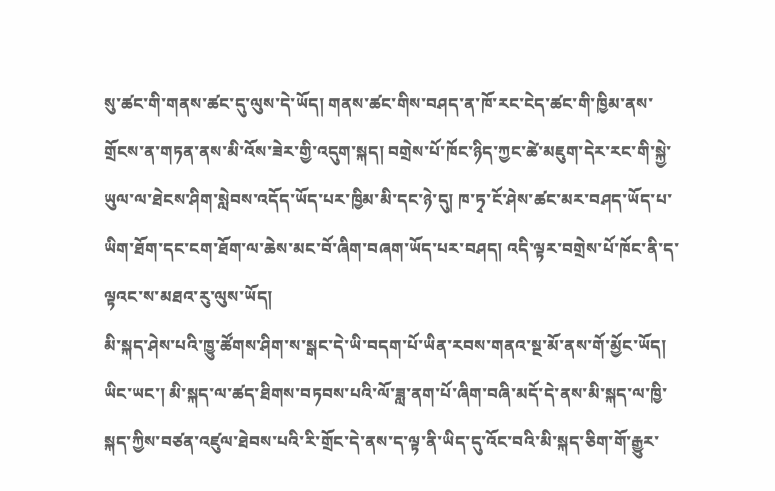སུ་ཚང་གི་གནས་ཚང་དུ་ལུས་དེ་ཡོད། གནས་ཚང་གིས་བཤད་ན་ཁོ་རང་ངེད་ཚང་གི་ཁྱིམ་ནས་གྲོངས་ན་གཏན་ནས་མི་འོས་ཟེར་གྱི་འདུག་སྐད། བགྲེས་པོ་ཁོང་ཉིད་ཀྱང་ཚེ་མཇུག་དེར་རང་གི་སྐྱེ་ཡུལ་ལ་ཐེངས་ཤིག་སླེབས་འདོད་ཡོད་པར་ཁྱིམ་མི་དང་ཉེ་དུ། ཁ་ཏྭ་ངོ་ཤེས་ཚང་མར་བཤད་ཡོད་པ་ཡིག་ཐོག་དང་ངག་ཐོག་ལ་ཆེས་མང་བོ་ཞིག་བཞག་ཡོད་པར་བཤད། འདི་ལྟར་བགྲེས་པོ་ཁོང་ནི་ད་ལྟའང་ས་མཐའ་རུ་ལུས་ཡོད།
མི་སྐད་ཤེས་པའི་ཁྱུ་ཚོགས་ཤིག་ས་སྒང་དེ་ཡི་བདག་པོ་ཡིན་རབས་གནའ་སྔ་མོ་ནས་གོ་མྱོང་ཡོད། ཡིང་ཡང་། མི་སྐད་ལ་ཚད་ཐིགས་བཏབས་པའི་ལོ་ཟླ་ནག་པོ་ཞིག་བཞི་མདོ་དེ་ནས་མི་སྐད་ལ་ཁྱི་སྐད་ཀྱིས་བཙན་འཛུལ་ཐེབས་པའི་རི་གྲོང་དེ་ནས་ད་ལྟ་ནི་ཡིད་དུ་འོང་བའི་མི་སྐད་ཅིག་གོ་རྒྱུར་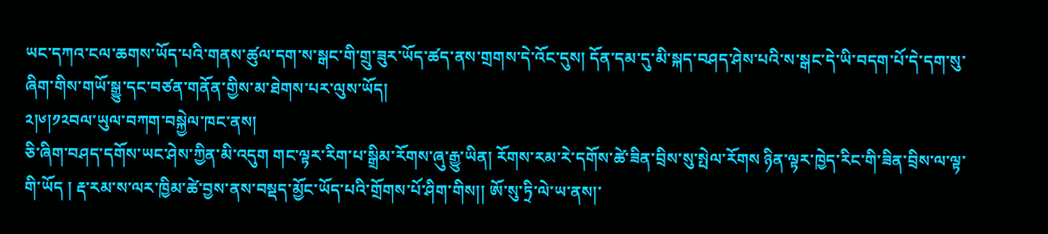ཡང་དཀའ་ངལ་ཆགས་ཡོད་པའི་གནས་ཚུལ་དག་ས་སྒང་གི་གྲུ་ཟུར་ཡོད་ཚད་ནས་གྲགས་དེ་འོང་དུས། དོན་དམ་དུ་མི་སྐད་བཤད་ཤེས་པའི་ས་སྒང་དེ་ཡི་བདག་པོ་དེ་དག་སུ་ཞིག་གིས་གཡོ་སྒྱུ་དང་བཙན་གནོན་གྱིས་མ་ཐེགས་པར་ལུས་ཡོད།
༢།༦།༡༢བལ་ཡུལ་བཀག་བསྐྱེལ་ཁང་ནས།
ཅི་ཞིག་བཤད་དགོས་ཡང་ཤེས་ཀྱིན་མི་འདུག གང་ལྟར་རིག་པ་སྒྲིམ་རོགས་ཞུ་རྒྱུ་ཡིན། རོགས་རམ་རེ་དགོས་ཚེ་ཟིན་བྲིས་སུ་སྤེལ་རོགས ཉིན་ལྟར་ཁྱེད་རིང་གི་ཟིན་བྲིས་ལ་ལྟ་གི་ཡོད ། རྡ་རམ་ས་ལར་ཁྱིམ་ཚེ་བྱས་ནས་བསྡད་མྱོང་ཡོད་པའི་གྲོགས་པོ་ཤིག་གིས།། ཨོ་སུ་ཏྲི་ལེ་ཡ་ནས།་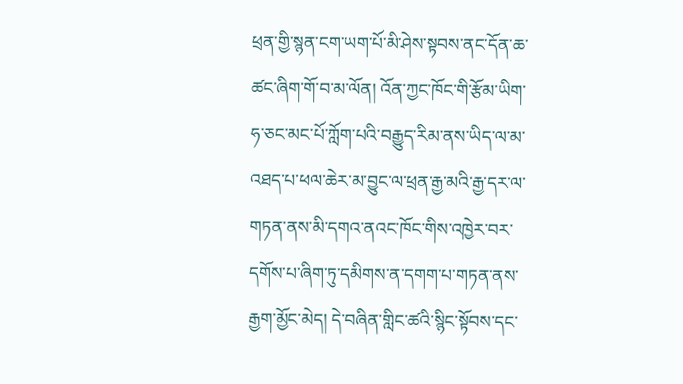ཕྲན་གྱི་སྙན་ངག་ཡག་པོ་མི་ཤེས་སྟབས་ནང་དོན་ཆ་ཚང་ཞིག་གོ་བ་མ་ལོན། འོན་ཀྱང་ཁོང་གི་རྩོམ་ཡིག་ཧ་ཅང་མང་པོ་ཀློག་པའི་བརྒྱུད་རིམ་ནས་ཡིད་ལ་མ་འཐད་པ་ཕལ་ཆེར་མ་བྱུང་ལ་ཕྲན་རྒྱ་མའི་རྒྱ་དར་ལ་གཏན་ནས་མི་དགའ་ནའང་ཁོང་གིས་འཁྱེར་བར་དགོས་པ་ཞིག་ཏུ་དམིགས་ན་དགག་པ་གཏན་ནས་རྒྱག་མྱོང་མེད། དེ་བཞིན་གླིང་ཚའི་སྙིང་སྟོབས་དང་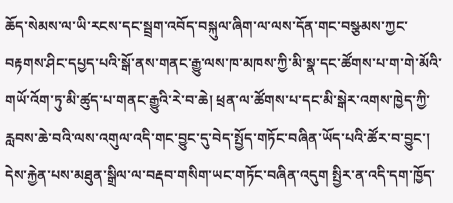ཆོད་སེམས་ལ་ཡི་རངས་དང་སྦྲག་འབོད་བསྐུལ་ཞིག་ལ་ལས་དོན་གང་བསྩམས་ཀྱང་བརྟགས་ཤིང་དཔྱད་པའི་སྒོ་ནས་གནང་རྒྱུ་ལས་ཁ་མཁས་ཀྱི་མི་སྣ་དང་ཚོགས་པ་ག་གེ་མོའི་གཡོ་འོག་ཏུ་མི་ཚུད་པ་གནང་རྒྱུའི་རེ་བ་ཆེ། ཕྲན་ལ་ཚོགས་པ་དང་མི་སྒེར་འགས་ཁྱེད་ཀྱི་རླབས་ཆེ་བའི་ལས་འགུལ་འདི་གང་བྱུང་དུ་བེད་སྤྱོད་གཏོང་བཞིན་ཡོད་པའི་ཚོར་བ་བྱུང་། དེས་རྐྱེན་པས་མཐུན་སྒྲིལ་ལ་བརྡབ་གསིག་ཡང་གཏོང་བཞིན་འདུག སྤྱིར་ན་འདི་དག་ཁྱོད་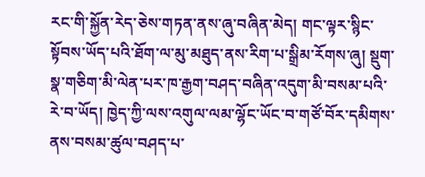རང་གི་སྐྱོན་རེད་ཅེས་གཏན་ནས་ཞུ་བཞིན་མེད། གང་ལྟར་སྙིང་སྟོབས་ཡོད་པའི་ཐོག་ལ་མུ་མཐུད་ནས་རིག་པ་སྒྲིམ་རོགས་ཞུ། སྡུག་སྣ་གཅིག་མི་ལེན་པར་ཁ་རྒྱག་བཤད་བཞིན་འདུག་མི་བསམ་པའི་རེ་བ་ཡོད། ཁྱེད་ཀྱི་ལས་འགུལ་ལམ་ལྷོང་ཡོང་བ་གཙོ་བོར་དམིགས་ནས་བསམ་ཚུལ་བཤད་པ་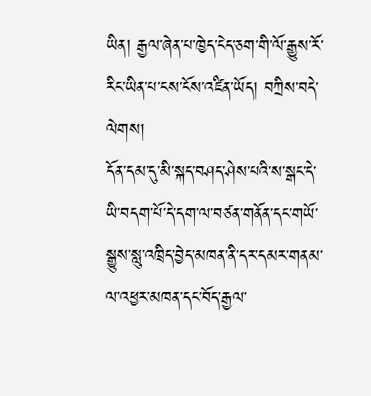ཡིན། རྒྱལ་ཞེན་པ་ཁྱེད་ངེད་ཅག་གི་ལོ་རྒྱུས་རོ་རིང་ཡིན་པ་ངས་ངོས་འཛིན་ཡོད། བཀྲིས་བདེ་ལེགས།
དོན་དམ་དུ་མི་སྐད་བཤད་ཤེས་པའི་ས་སྒང་དེ་ཡི་བདག་པོ་དེ་དག་ལ་བཙན་གནོན་དང་གཡོ་སྒྱུས་སླུ་འཁྲིད་བྱེད་མཁན་ནི་དར་དམར་གནམ་ལ་འཕྱར་མཁན་དང་བོད་རྒྱལ་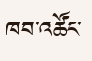ཁབ་འཚོང་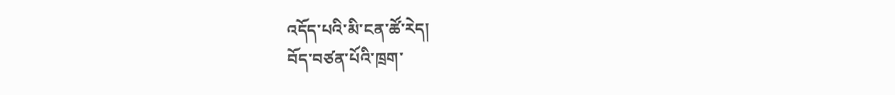འདོད་པའི་མི་ངན་ཚོ་རེད།
བོད་བཙན་པོའི་ཁྲག་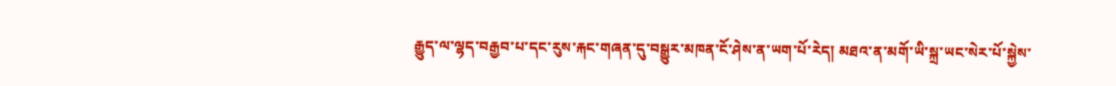རྒྱུད་ལ་ལྷད་བརྒྱབ་པ་དང་རུས་རྐང་གཞན་དུ་བསྒྱུར་མཁན་ངོ་ཤེས་ན་ཡག་པོ་རེད། མཐའ་ན་མགོ་ཡི་སྐྲ་ཡང་སེར་པོ་སྐྱེས་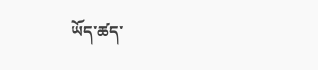ཡོད་ཚད་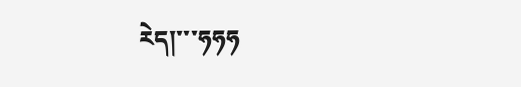རེད།་་་ཧཧཧ